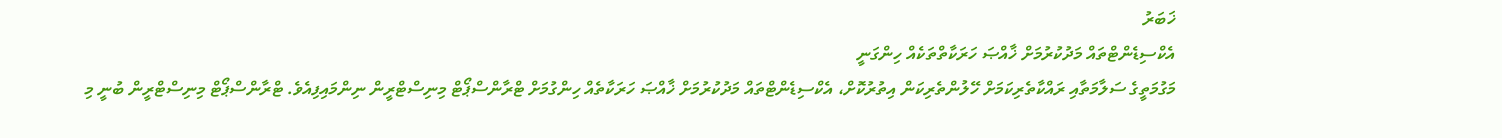ޚަބަރު
އެކްސިޑެންޓްތައް މަދުކުރުމަށް ޚާއްޞަ ހަރަކާތްތަކެއް ހިންގަނީ
މަގުމަތީގެ ސަލާމަތާއި ރައްކާތެރިކަމަށް ހޭލުންތެރިކަން އިތުރުކޮށް، އެކްސިޑެންޓްތައް މަދުކުރުމަށް ޚާއްޞަ ހަރަކާތެއް ހިންގުމަށް ޓްރާންސްޕޯޓް މިނިސްޓްރީން ނިންމައިފިއެވެ. ޓްރާންސްޕޯޓް މިނިސްޓްރީން ބުނީ މި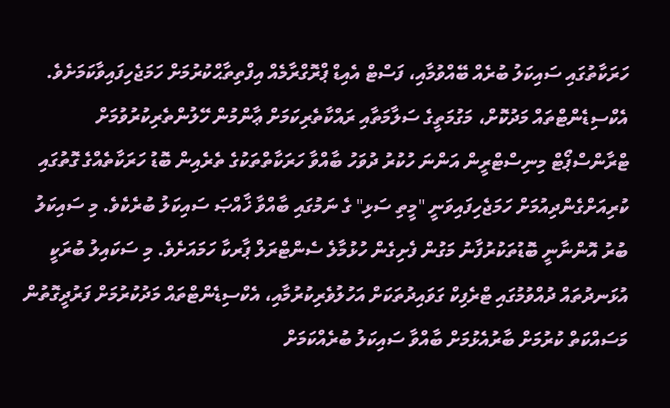ހަރަކާތުގައި ސައިކަލު ބުރެއް ބޭއްވުމާއި، ފަސްޓް އެއިޑް ޕްރޮގްރާމެއް އިފްތިތާޙްކުރުމަށް ހަމަޖެހިފައިވާކަމަށެވެ.
އެކްސިޑެންޓްތައް މަދުކޮށް، މަގުމަތީގެ ސަލާމަތާއި ރައްކާތެރިކަމަށް ޢާންމުން ހޭލުންތެރިކުރުވުމަށް ޓްރާންސްޕޯޓް މިނިސްޓްރީން އަންނަ ހުކުރު ދުވަހު ބާއްވާ ހަރަކާތްތަކުގެ ތެރެއިން ބޮޑު ހަރަކާތެއްގެ ގޮތުގައި ކުރިއަށްގެންދިއުމަށް ހަމަޖެހިފައިވަނީ "މީތި ސަޅި" ގެ ނަމުގައި ބާއްވާ ޚާއްޞަ ސައިކަލު ބުރެކެވެ. މި ސައިކަލު ބުރު އޮންނާނީ ބޮޑުތަކުރުފާނު މަގުން ފެށިގެން ހުޅުމާލެ ސެންޓްރަލް ޕާރކާ ހަމައަށެވެ. މި ސަކައިލު ބުރަކީ އުޅަނދުތައް ދުއްވުމުގައި ޓްރެފިކް ގަވައިދުތަކަށް އަހުލުވެރިކުރުމާއި، އެކްސިޑެންޓްތައް މަދުކުރުމަށް ފަރުދީގޮތުން މަސައްކަތް ކުރުމަށް ބާރުއެޅުމަށް ބާއްވާ ސައިކަލު ބުރެއްކަމަށް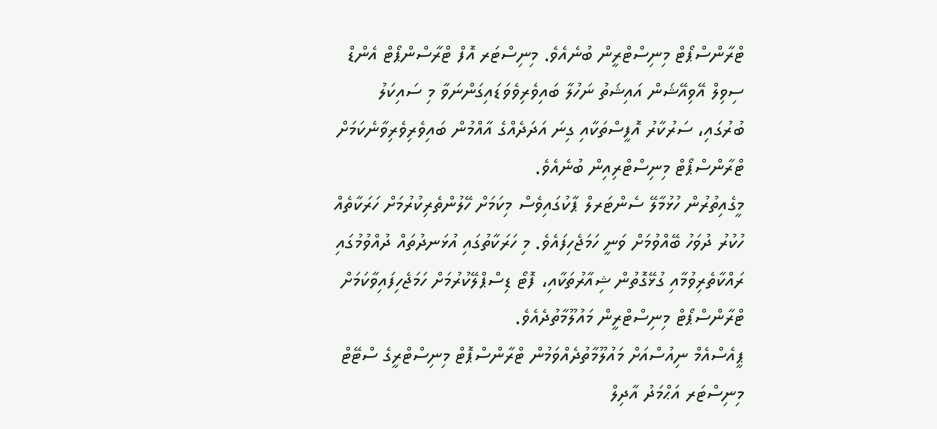ޓްރާންސްޕޯޓް މިނިސްޓްރީން ބުނެއެވެ. މިނިސްޓަރ އޮފް ޓްރާސްންޕޯޓް އެންޑް ސިވިލް އޭވިއޭޝަން އައިޝަތު ނަހުލާ ބައިވެރިވެވަޑައިގަންނަވާ މި ސައިކަލު ބުރުގައި، ސަރުކާރު އޮފީސްތަކާއި ގިނަ އަދަދެއްގެ އާއްމުން ބައިވެރިވެރިވާނެކަމަށް ޓްރާންސްޕޯޓް މިނިސްޓްރިއިން ބުނެއެވެ.
މީގެއިތުރުން ހުޅުމާލޭ ސެންޓަރލް ޕާކުގައިވެސް މިކަމަށް ހޭލުންތެރިކުރުމަށް ހަރަކާތެއް ހުކުރު ދުވަހު ބޭއްވުމަށް ވަނީ ހަމަޖެހިފައެވެ. މި ހަރަކާތުގައި އުޅަނދުތައް ދުއްވުމުގައި ރައްކާތެރިވުމާއި ގުޅޭގޮތުން ޝިއާރުތަކާއި، ފޮޓޯ ޑިސްޕްލޭކުރުމަށް ހަމަޖެހިފައިވާކަމަށް ޓްރާންސްޕޯޓް މިނިސްޓްރީން މައުލޫމާތުދެއެވެ.
ޕީއެސްއެމް ނިއުސްއަށް މައުލޫމާތުދެއްވަމުން ޓްރާންސްޕޮޓް މިނިސްޓްރީގެ ސްޓޭޓް މިނިސްޓަރ އަޙްމަދު އާދިލް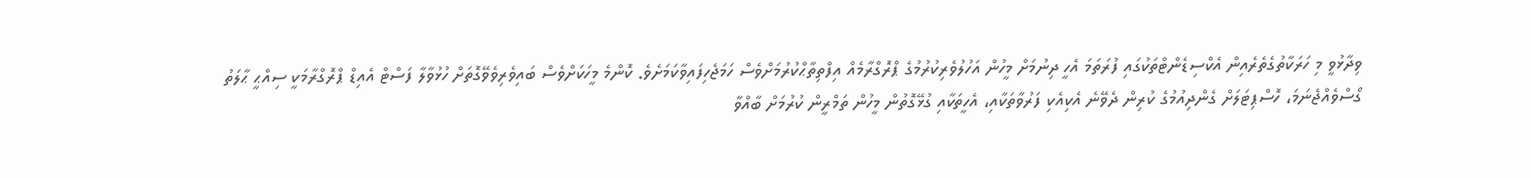ވިދާޅުވީ މި ހަރަކާތުގެތެރެއިން އެކްސިޑެންޓްތަކުގައި ފުރަތަމަ އެހީ ދިނުމަށް މީހުން އަހުލުވެރިކުރުމުގެ ޕްރޮގްރާމެއް އިފްތިތާޙްކުރުމަށްވެސް ހަމަޖެހިފައިވާކަމަށެވެ. ކޮންމެ މީހަކަށްވެސް ބައިވެރިވެވޭގޮތަށް ހުޅުވާލާ ފަސްޓް އެއިޑް ޕްރޮގްރާމަކީ ސިއްޙީ ޙާލަތު ގޯސްވެއްޖެނަމަ، ހޮސްޕިޓަލަށް ގެންދިއުމުގެ ކުރިން ދެވޭނެ އެކިއެކި ފަރުވާތަކާއި، އެހީތަކާއި ގުޅޭގޮތުން މީހުން ތަމްރީން ކުރުމަށް ބާއްވާ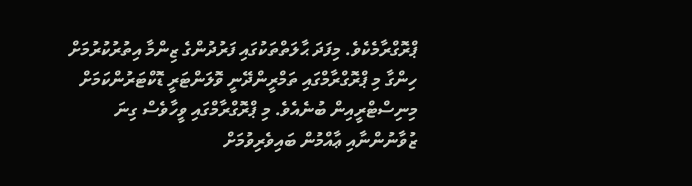ޕްރޮގްރާމެކެވެ. މިފަދަ ޙާލަތްތަކުގައި ފަރުދުންގެ ޒިންމާ އިތުރުކުރުމަށް ހިންގާ މި ޕްރޮގްރާމްގައި ތަމްރީންދޭނީ ވޮލަންޓަރީ ޑޮކްޓަރުންކަމަށް މިނިސްޓްރީއިން ބުނެއެވެ. މި ޕްރޮގްރާމްގައި ވީހާވެސް ގިނަ ޒުވާނުންނާއި ޢާއްމުން ބައިވެރިވުމަށް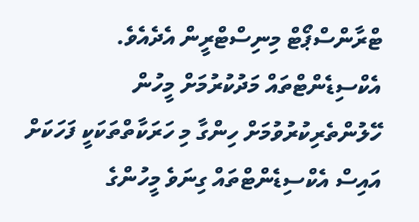ޓްރާންސްޕޯޓް މިނިސްޓްރީން އެދެއެވެ.
އެކްސިޑެންޓްތައް މަދުކުރުމަށް މީހުން ހޭލުންތެރިކުރުވުމަށް ހިންގާ މި ހަރަކާތްތަކަކީ ފަހަކަށް އައިސް އެކްސިޑެންޓްތައް ގިނަވެ މީހުންގެ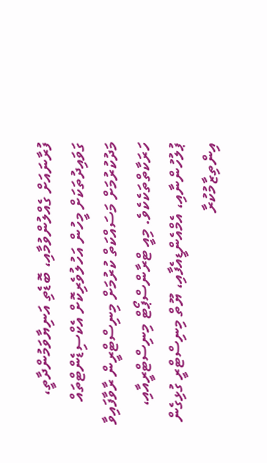ފުރާނައަށް ގެއްލުންވުމާއި، ބޮޑެތި އަނިޔާވަމުންދާތީ، ގަވައިދުތަކަށް މީހުން އަހުލުވެރިކޮށް އެކްސިޑެންޓްތައް މަދުކުރުމަށް މަސައްކަތް ކުރުމަށް މިނިސްޓްރީން ރާވާފައިވާ ހަރަކާތްތަކެކެވެ. މިއީ ޓްރާންސްޕޯޓް މިނިސްޓްރީއާއި، ޕުލުހުންނާއި، އެމްއެންޑީއެފާއި، ޔޫތް މިނިސްޓްރީ ގުޅިގެން އިންތިޒާމުކުރާ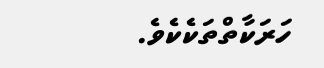ހަރަކާތްތަކެކެވެ.